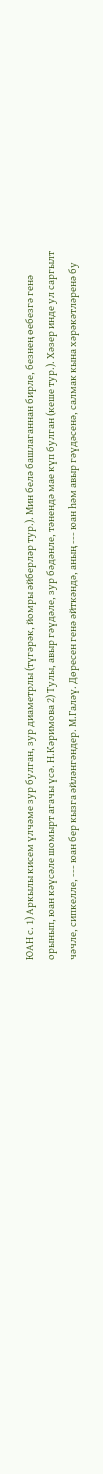ЮАН с. 1) Аркылы кисем үлчәме зур булган, зур диаметрлы (түгәрәк, йомры әйберләр тур.). Мин белә башлаганнан бирле, безнең өебезгә генә орынып, юан кәүсәле шомырт агачы үсә. Н.Кәримова 2) Тулы, авыр гәүдәле, зур бәдәнле, тәнендә мае күп булган (кеше тур.). Хәзер инде ул саргылт чәчле, сипкелле, --- юан бер кызга әйләнгәндер. М.Галәү. Дөресен генә әйткәндә, аның --- юан һәм авыр гәүдәсенә, салмак кына хәрәкәтләренә бу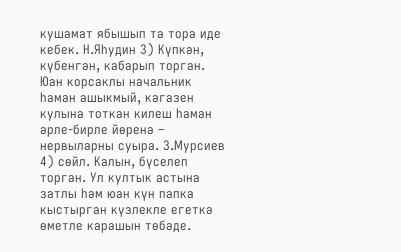кушамат ябышып та тора иде кебек. Н.Яһудин 3) Күпкән, күбенгән, кабарып торган. Юан корсаклы начальник һаман ашыкмый, кәгазен кулына тоткан килеш һаман әрле-бирле йөренә – нервыларны суыра. З.Мурсиев 4) сөйл. Калын, бүселеп торган. Ул култык астына затлы һәм юан күн папка кыстырган күзлекле егеткә өметле карашын төбәде.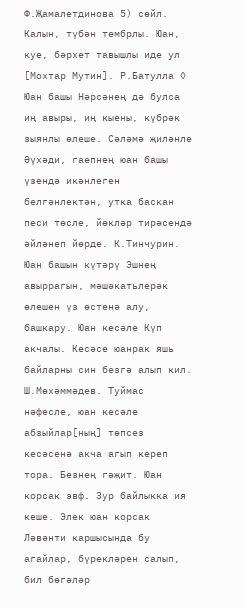Ф.Җамалетдинова 5) сөйл. Калын, түбән тембрлы. Юан, куе, бәрхет тавышлы иде ул [Мохтар Мутин]. Р.Батулла ◊ Юан башы Нәрсәнең дә булса иң авыры, иң кыены, күбрәк зыянлы өлеше. Сәләмә җиләнле Әүхәди, гаепнең юан башы үзендә икәнлеген белгәнлектән, утка баскан песи төсле, йөкләр тирәсендә әйләнеп йөрде. К.Тинчурин. Юан башын күтәрү Эшнең авыррагын, мәшәкатьлерәк өлешен үз өстенә алу, башкару. Юан кесәле Күп акчалы. Кесәсе юанрак яшь байларны син безгә алып кил. Ш.Мөхәммәдев. Туймас нәфесле, юан кесәле абзыйлар[ның] төпсез кесәсенә акча агып кереп тора. Безнең гәҗит. Юан корсак эвф. Зур байлыкка ия кеше. Элек юан корсак Ләвәнти каршысында бу агайлар, бүрекләрен салып, бил бөгәләр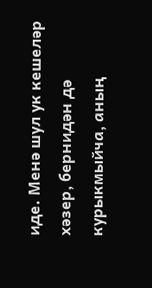иде. Менә шул ук кешеләр хәзер, бернидән дә курыкмыйча, аның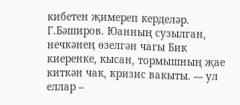кибетен җимереп керделәр. Г.Бәширов. Юанның сузылган, нечкәнең өзелгән чагы Бик киеренке, кысан, тормышның җае киткән чак, кризис вакыты. --- ул еллар –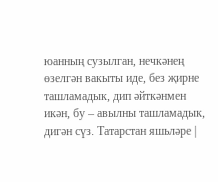юанның сузылган, нечкәнең өзелгән вакыты иде, без җирне ташламадык, дип әйткәнмен икән, бу – авылны ташламадык, дигән сүз. Татарстан яшьләре |